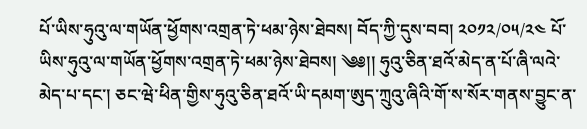པོ་ཡིས་ཧུའུ་ལ་གཡོན་ཕྱོགས་འགྲན་ཏེ་ཕམ་ཉེས་ཐེབས། བོད་ཀྱི་དུས་བབ། ༢༠༡༢/༠༥/༢༤ པོ་ཡིས་ཧུའུ་ལ་གཡོན་ཕྱོགས་འགྲན་ཏེ་ཕམ་ཉེས་ཐེབས། ༄༅།། ཧུའུ་ཅིན་ཐའོ་མེད་ན་པོ་ཞི་ལའེ་མེད་པ་དང་། ཅང་ཝེ་ཕིན་གྱིས་ཧུའུ་ཅིན་ཐའོ་ཡི་དམག་ཨུད་ཀྲུའུ་ཞིའི་གོ་ས་སོར་གནས་བྱུང་ན་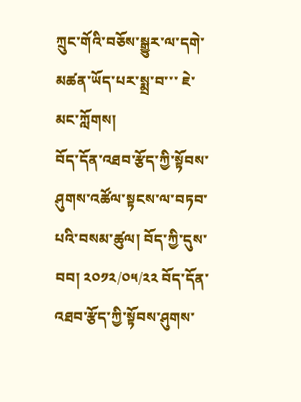ཀྲུང་གོའི་བཅོས་སྒྱུར་ལ་དགེ་མཚན་ཡོད་པར་སྨྲ་བ་་་ ཇེ་མང་ཀློགས།
བོད་དོན་འཐབ་རྩོད་ཀྱི་སྟོབས་ཤུགས་འཚོལ་སྟངས་ལ་བཏབ་པའི་བསམ་ཚུལ། བོད་ཀྱི་དུས་བབ། ༢༠༡༢/༠༥/༢༢ བོད་དོན་འཐབ་རྩོད་ཀྱི་སྟོབས་ཤུགས་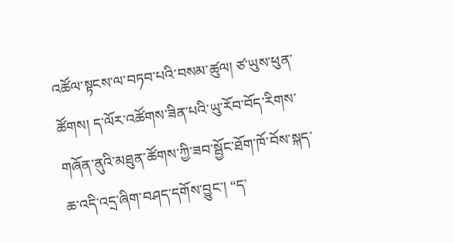འཚོལ་སྟངས་ལ་བཏབ་པའི་བསམ་ཚུལ། ཙ་ཡུས་ཕུན་ཚོགས། ད་ལོར་འཚོགས་ཟིན་པའི་ཡུ་རོབ་བོད་རིགས་གཞོན་ནུའི་མཐུན་ཚོགས་ཀྱི་ཟབ་སྦྱོང་ཐོག་ཁོ་བོས་སྐད་ཆ་འདི་འདྲ་ཞིག་བཤད་དགོས་བྱུང་། “ད་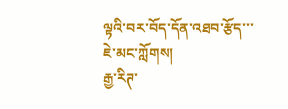ལྟའི་བར་བོད་དོན་འཐབ་རྩོད་་་ ཇེ་མང་ཀློགས།
རྒྱ་རིཊ་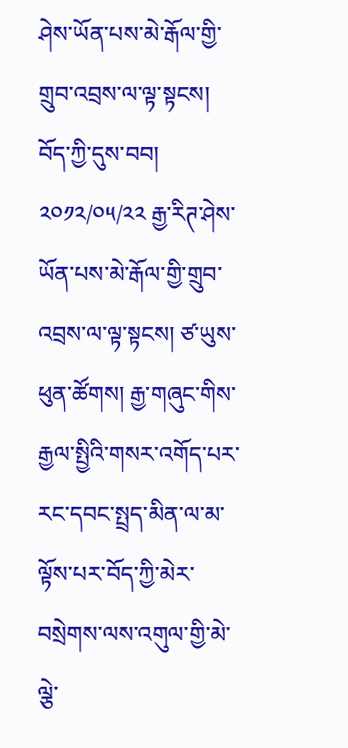ཤེས་ཡོན་པས་མེ་རྒོལ་གྱི་གྲུབ་འབྲས་ལ་ལྟ་སྟངས། བོད་ཀྱི་དུས་བབ། ༢༠༡༢/༠༥/༢༢ རྒྱ་རིཊ་ཤེས་ཡོན་པས་མེ་རྒོལ་གྱི་གྲུབ་འབྲས་ལ་ལྟ་སྟངས། ཙ་ཡུས་ཕུན་ཚོགས། རྒྱ་གཞུང་གིས་རྒྱལ་སྤྱིའི་གསར་འགོད་པར་རང་དབང་སྤྲད་མིན་ལ་མ་ལྟོས་པར་བོད་ཀྱི་མེར་བསྲེགས་ལས་འགུལ་གྱི་མེ་ལྕེ་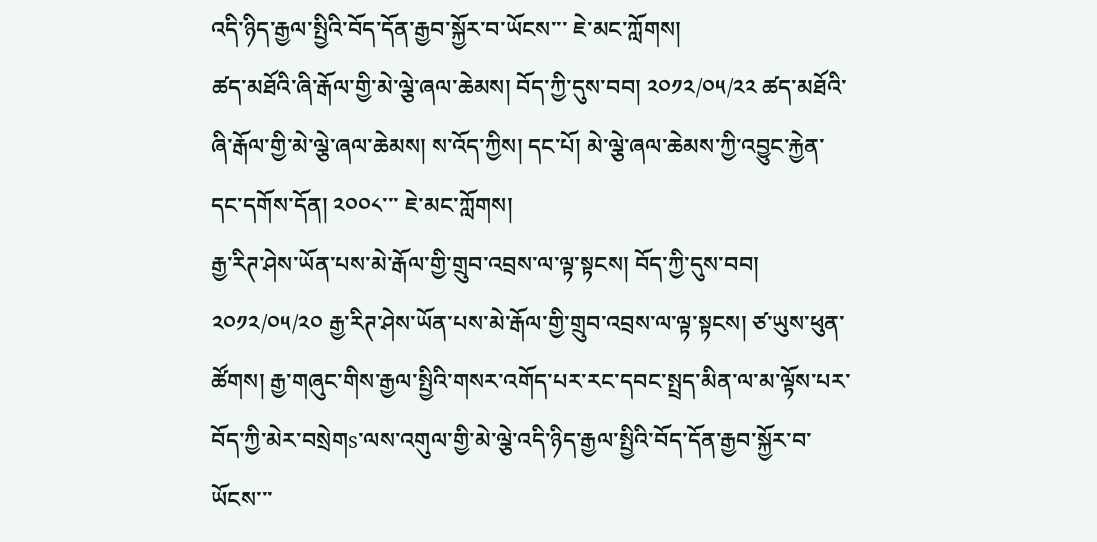འདི་ཉིད་རྒྱལ་སྤྱིའི་བོད་དོན་རྒྱབ་སྐྱོར་བ་ཡོངས་་་ ཇེ་མང་ཀློགས།
ཚད་མཐོའི་ཞི་རྒོལ་གྱི་མེ་ལྕེ་ཞལ་ཆེམས། བོད་ཀྱི་དུས་བབ། ༢༠༡༢/༠༥/༢༢ ཚད་མཐོའི་ཞི་རྒོལ་གྱི་མེ་ལྕེ་ཞལ་ཆེམས། ས་འོད་ཀྱིས། དང་པོ། མེ་ལྕེ་ཞལ་ཆེམས་ཀྱི་འབྱུང་རྐྱེན་དང་དགོས་དོན། ༢༠༠༨་་་ ཇེ་མང་ཀློགས།
རྒྱ་རིཊ་ཤེས་ཡོན་པས་མེ་རྒོལ་གྱི་གྲུབ་འབྲས་ལ་ལྟ་སྟངས། བོད་ཀྱི་དུས་བབ། ༢༠༡༢/༠༥/༢༠ རྒྱ་རིཊ་ཤེས་ཡོན་པས་མེ་རྒོལ་གྱི་གྲུབ་འབྲས་ལ་ལྟ་སྟངས། ཙ་ཡུས་ཕུན་ཚོགས། རྒྱ་གཞུང་གིས་རྒྱལ་སྤྱིའི་གསར་འགོད་པར་རང་དབང་སྤྲད་མིན་ལ་མ་ལྟོས་པར་བོད་ཀྱི་མེར་བསྲེགs་ལས་འགུལ་གྱི་མེ་ལྕེ་འདི་ཉིད་རྒྱལ་སྤྱིའི་བོད་དོན་རྒྱབ་སྐྱོར་བ་ཡོངས་་་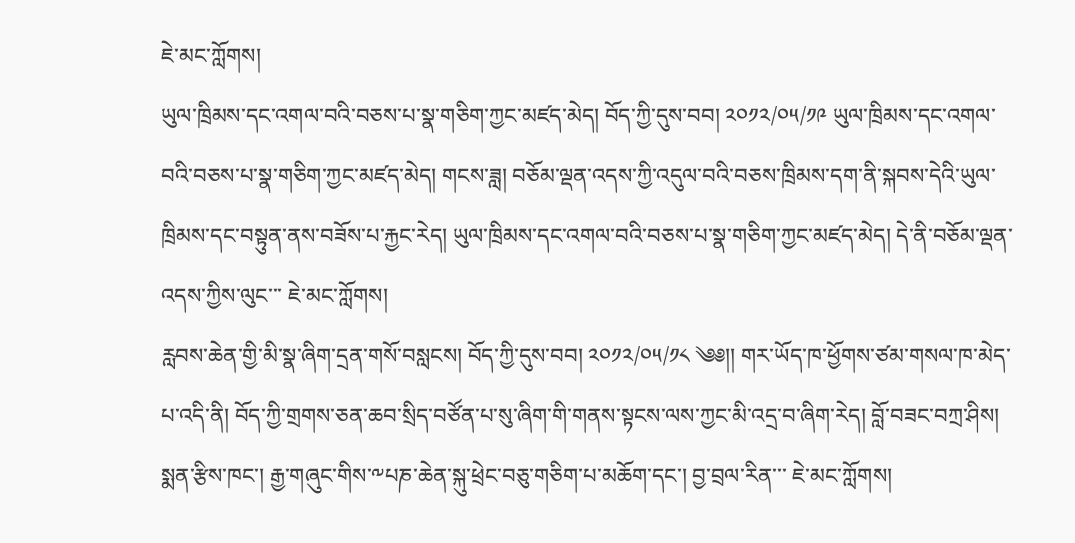ཇེ་མང་ཀློགས།
ཡུལ་ཁྲིམས་དང་འགལ་བའི་བཅས་པ་སྣ་གཅིག་ཀྱང་མཛད་མེད། བོད་ཀྱི་དུས་བབ། ༢༠༡༢/༠༥/༡༩ ཡུལ་ཁྲིམས་དང་འགལ་བའི་བཅས་པ་སྣ་གཅིག་ཀྱང་མཛད་མེད། གངས་ཟླ། བཅོམ་ལྡན་འདས་ཀྱི་འདུལ་བའི་བཅས་ཁྲིམས་དག་ནི་སྐབས་དེའི་ཡུལ་ཁྲིམས་དང་བསྟུན་ནས་བཟོས་པ་རྐྱང་རེད། ཡུལ་ཁྲིམས་དང་འགལ་བའི་བཅས་པ་སྣ་གཅིག་ཀྱང་མཛད་མེད། དེ་ནི་བཅོམ་ལྡན་འདས་ཀྱིས་ལུང་་་ ཇེ་མང་ཀློགས།
རླབས་ཆེན་གྱི་མི་སྣ་ཞིག་དྲན་གསོ་བསླངས། བོད་ཀྱི་དུས་བབ། ༢༠༡༢/༠༥/༡༨ ༄༅།། གར་ཡོད་ཁ་ཕྱོགས་ཙམ་གསལ་ཁ་མེད་པ་འདི་ནི། བོད་ཀྱི་གྲགས་ཅན་ཆབ་སྲིད་བཙོན་པ་སུ་ཞིག་གི་གནས་སྟངས་ལས་ཀྱང་མི་འདྲ་བ་ཞིག་རེད། བློ་བཟང་བཀྲ་ཤིས། སྨན་རྩིས་ཁང་། རྒྱ་གཞུང་གིས་༸པཎ་ཆེན་སྐུ་ཕྲེང་བཅུ་གཅིག་པ་མཆོག་དང་། བྱ་བྲལ་རིན་་་ ཇེ་མང་ཀློགས།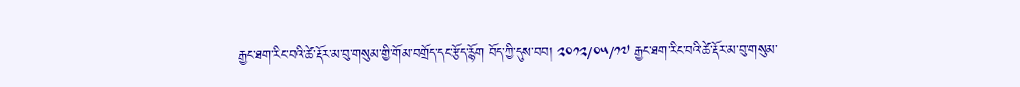རྒྱང་ཐག་རིང་བའི་ཚེ་རྡོར་མ་བུ་གསུམ་གྱི་གོམ་བགྲོད་དང་རྩོད་རྙོག བོད་ཀྱི་དུས་བབ། ༢༠༡༢/༠༥/༡༧ རྒྱང་ཐག་རིང་བའི་ཚེ་རྡོར་མ་བུ་གསུམ་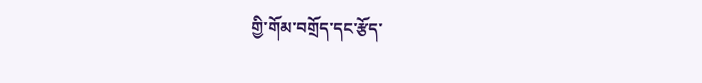གྱི་གོམ་བགྲོད་དང་རྩོད་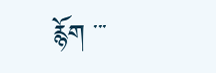རྙོག ་་་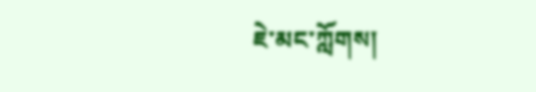ཇེ་མང་ཀློགས།